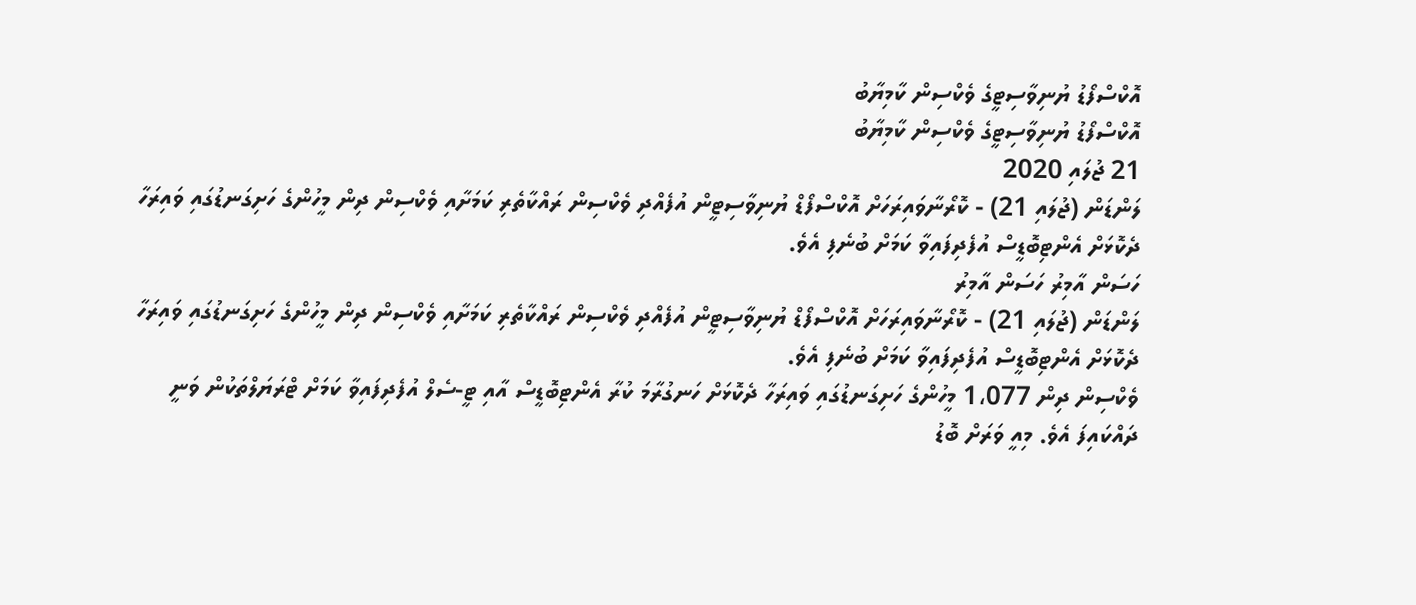އޮކްސްފޯޑު ޔުނިވާސިޓީގެ ވެކްސިން ކާމިޔާބު
އޮކްސްފޯޑު ޔުނިވާސިޓީގެ ވެކްސިން ކާމިޔާބު
21 ޖުލައި 2020
ލަންޑަން (ޖުލައި 21) - ކޮރޯނާވައިރަހަށް އޮކްސްފޯޑް ޔުނިވާސިޓީން އުފެއްދި ވެކްސިން ރައްކާތެރި ކަމަށާއި ވެކްސިން ދިން މީހުންގެ ހަށިގަނޑުގައި ވައިރަހާ ދެކޮޅަށް އެންޓިބޮޑީސް އުފެދިފައިވާ ކަމަށް ބުނެފި އެވެ.
ހަސަން އާމިރު ހަސަން އާމިރު
ލަންޑަން (ޖުލައި 21) - ކޮރޯނާވައިރަހަށް އޮކްސްފޯޑް ޔުނިވާސިޓީން އުފެއްދި ވެކްސިން ރައްކާތެރި ކަމަށާއި ވެކްސިން ދިން މީހުންގެ ހަށިގަނޑުގައި ވައިރަހާ ދެކޮޅަށް އެންޓިބޮޑީސް އުފެދިފައިވާ ކަމަށް ބުނެފި އެވެ.
ވެކްސިން ދިން 1،077 މީހުންގެ ހަށިގަނޑުގައި ވައިރަހާ ދެކޮޅަށް ހަނގުރާމަ ކުރާ އެންޓިބޮޑީސް އާއި ޓީ-ސެލް އުފެދިފައިވާ ކަމަށް ޓްރަޔަލްތަކުން ވަނީ ދައްކައިފަ އެވެ. މިއީ ވަރަށް ބޮޑު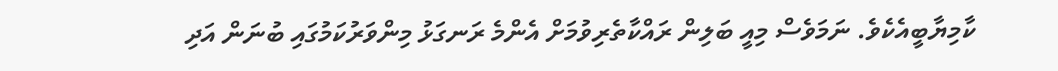ކާމިޔާބީއެކެވެ. ނަމަވެސް މިއީ ބަލިން ރައްކާތެރިވުމަށް އެންމެ ރަނގަޅު މިންވަރުކަމުގައި ބުނަން އަދި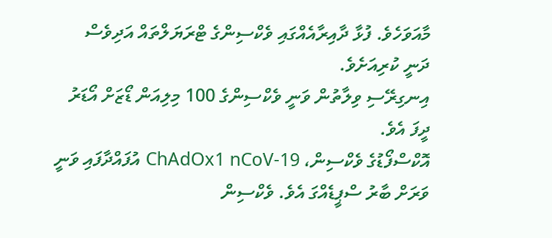މާއަވަހެވެ. ފުޅާ ދާއިރާއެއްގައި ވެކްސިންގެ ޓްރަޔަލްތައް އަދިވެސް ދަނީ ކުރިއަށެވެ.
އިނގިރޭސި ވިލާތުން ވަނީ ވެކްސިންގެ 100 މިލިއަން ޑޯޒަށް އޯޑަރު ދީފަ އެވެ.
އޮކްސްފޯޑުގެ ވެކްސިން، ChAdOx1 nCoV-19 އުފައްދާފައި ވަނީ ވަރަށް ބާރު ސްޕީޑެއްގަ އެވެ. ވެކްސިން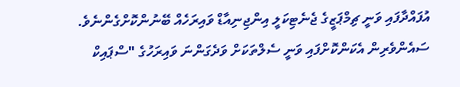އުފައްދާފައި ވަނީ ޗިމްޕަޒީގެ ޖެނެޓިކަލީ އިންޖިނިއާޑް ވައިރަހެއް ބޭނުންކޮށްގެންނެވެ. ސައެންވެރިން އެކަންކޮށްފައި ވަނީ ސެލްތަކަށް ވަދެގަންނަ ވައިރަހުގެ "ސްޕައިކް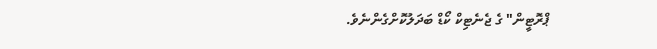ޕްރޮޓީން" ގެ ޖެނެޓިކް ކޯޑް ބަދަލުކޮށްގެންނެވެ.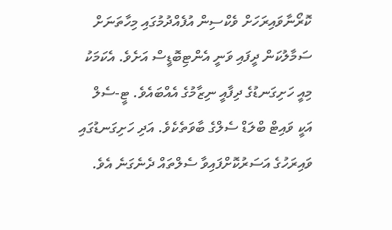ކޮރޯނާވައިރަހަށް ވެކްސިން އުފެއްދުމުގައި މިހާތަނަށް ސަމާލުކަން ދީފައި ވަނީ އެންޓިބޮޑީސް އަށެވެ. އެކަމަކު މިއީ ހަށިގަނޑުގެ ދިފާއީ ނިޒާމުގެ އެއްބައެވެ. ޓީ-ސެލް އަކީ ވައިޓް ބްލަޑް ސެލްގެ ބާވަތެކެވެ. އަދި ހަށިގަނޑުގައި ވައިރަހުގެ އަސަރުކޮށްފައިވާ ސެލްތައް ދެނެގަނެ އެވެ.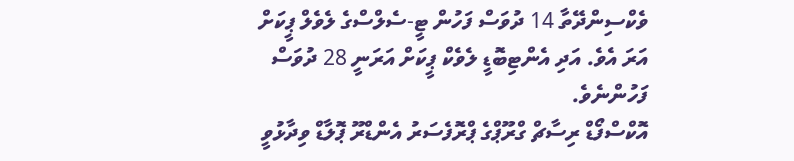ވެކްސިންދޭތާ 14 ދުވަސް ފަހުން ޓީ-ސެލްސްގެ ލެވެލް ޕީކަށް އަރަ އެވެ. އަދި އެންޓިބޮޑީ ލެވެކް ޕީކަށް އަރަނީ 28 ދުވަސް ފަހުންނެވެ.
އޮކްސްފޯޑް ރިސާޗް ގްރޫޕްގެ ޕްރޮފެސަރު އެންޑްރޫ ޕޮލާޑް ވިދާޅުވީ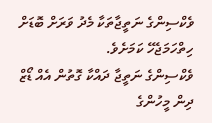ވެކްސިންގެ ނަތީޖާތަކާ މެދު ވަރަށް ބޮޑަށް ހިތްހަމަޖެހޭ ކަމަށެވެ.
ވެކްސިންގެ ނަތީޖާ ދައްކާ ގޮތުން އެއް ޑޯޒް ދިން މީހުންގެ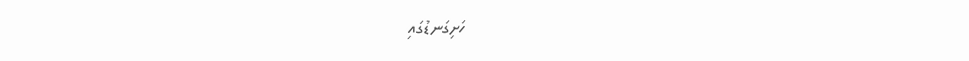ހަށިގަނޑުގައި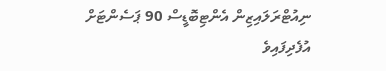ނިއުޓްރަލައިޒިން އެންޓިބޮޑީސް 90 ޕަސެންޓަށް އުފެދިފައިވެ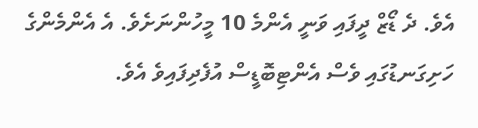އެވެ. ދެ ޑޯޒް ދީފައި ވަނީ އެންމެ 10 މީހުންނަށެވެ. އެ އެންމެންގެ ހަށިގަނޑުގައި ވެސް އެންޓިބޮޑީސް އުފެދިފައިވެ އެވެ.